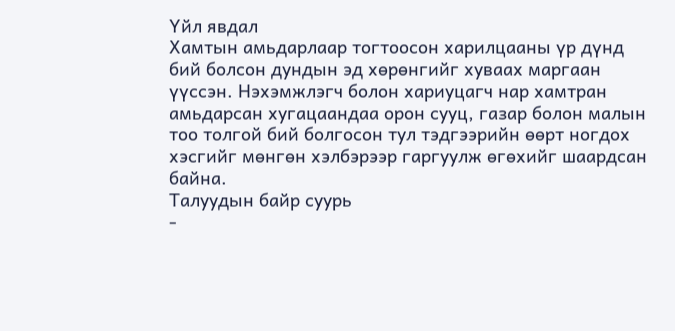Үйл явдал
Хамтын амьдарлаар тогтоосон харилцааны үр дүнд бий болсон дундын эд хөрөнгийг хуваах маргаан үүссэн. Нэхэмжлэгч болон хариуцагч нар хамтран амьдарсан хугацаандаа орон сууц, газар болон малын тоо толгой бий болгосон тул тэдгээрийн өөрт ногдох хэсгийг мөнгөн хэлбэрээр гаргуулж өгөхийг шаардсан байна.
Талуудын байр суурь
-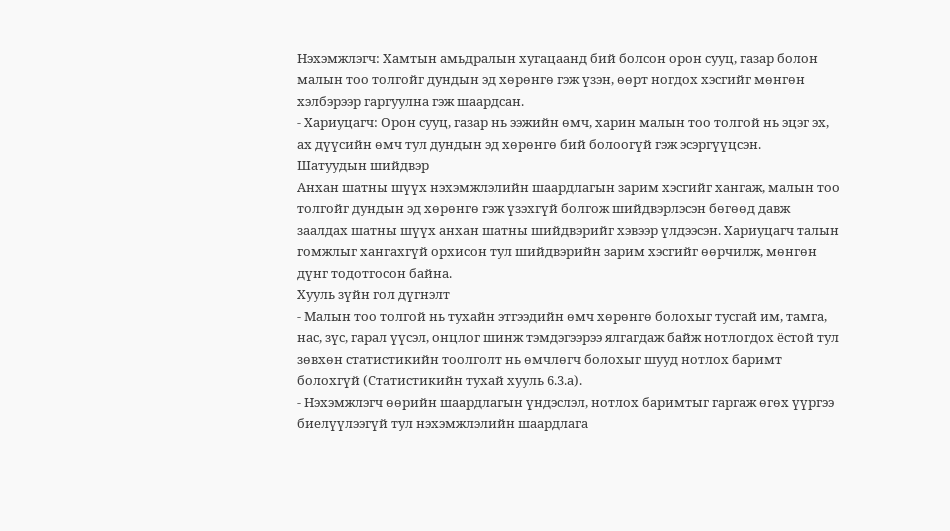Нэхэмжлэгч: Хамтын амьдралын хугацаанд бий болсон орон сууц, газар болон малын тоо толгойг дундын эд хөрөнгө гэж үзэн, өөрт ногдох хэсгийг мөнгөн хэлбэрээр гаргуулна гэж шаардсан.
- Хариуцагч: Орон сууц, газар нь ээжийн өмч, харин малын тоо толгой нь эцэг эх, ах дүүсийн өмч тул дундын эд хөрөнгө бий болоогүй гэж эсэргүүцсэн.
Шатуудын шийдвэр
Анхан шатны шүүх нэхэмжлэлийн шаардлагын зарим хэсгийг хангаж, малын тоо толгойг дундын эд хөрөнгө гэж үзэхгүй болгож шийдвэрлэсэн бөгөөд давж заалдах шатны шүүх анхан шатны шийдвэрийг хэвээр үлдээсэн. Хариуцагч талын гомжлыг хангахгүй орхисон тул шийдвэрийн зарим хэсгийг өөрчилж, мөнгөн дүнг тодотгосон байна.
Хууль зүйн гол дүгнэлт
- Малын тоо толгой нь тухайн этгээдийн өмч хөрөнгө болохыг тусгай им, тамга, нас, зүс, гарал үүсэл, онцлог шинж тэмдэгээрээ ялгагдаж байж нотлогдох ёстой тул зөвхөн статистикийн тоолголт нь өмчлөгч болохыг шууд нотлох баримт болохгүй (Статистикийн тухай хууль 6.3.а).
- Нэхэмжлэгч өөрийн шаардлагын үндэслэл, нотлох баримтыг гаргаж өгөх үүргээ биелүүлээгүй тул нэхэмжлэлийн шаардлага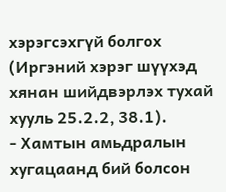хэрэгсэхгүй болгох (Иргэний хэрэг шүүхэд хянан шийдвэрлэх тухай хууль 25.2.2, 38.1).
- Хамтын амьдралын хугацаанд бий болсон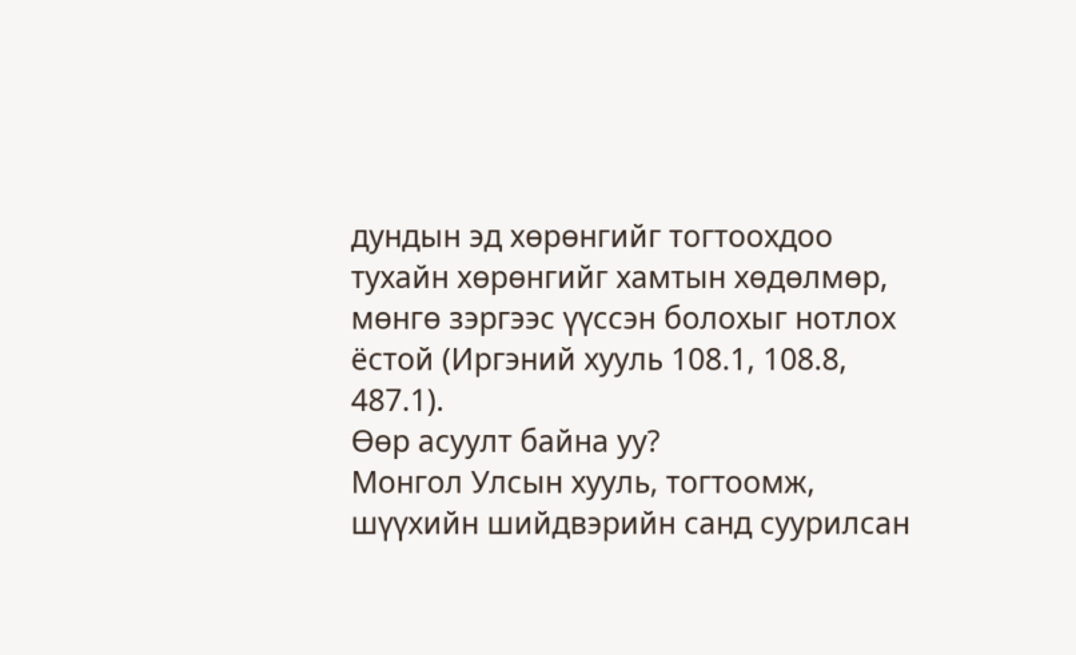дундын эд хөрөнгийг тогтоохдоо тухайн хөрөнгийг хамтын хөдөлмөр, мөнгө зэргээс үүссэн болохыг нотлох ёстой (Иргэний хууль 108.1, 108.8, 487.1).
Өөр асуулт байна уу?
Монгол Улсын хууль, тогтоомж, шүүхийн шийдвэрийн санд суурилсан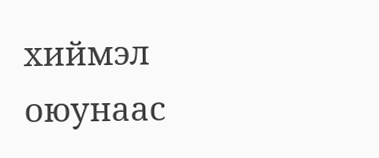хиймэл оюунаас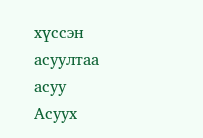хүссэн асуултаа асуу
Асуух